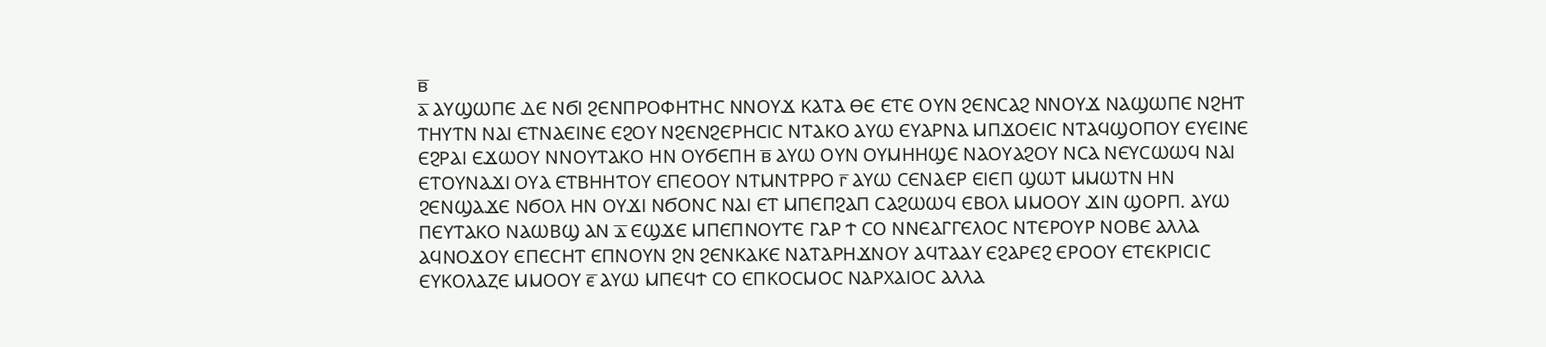ⲃ̅
ⲁ̅ ⲀⲨϢⲰⲠⲈ ⲆⲈ ⲚϬⲒ ϨⲈⲚⲠⲢⲞⲪⲎⲦⲎⲤ ⲚⲚⲞⲨϪ ⲔⲀⲦⲀ ⲐⲈ ⲈⲦⲈ ⲞⲨⲚ ϨⲈⲚⲤⲀϨ ⲚⲚⲞⲨϪ ⲚⲀϢⲰⲠⲈ ⲚϨⲎⲦ ⲦⲎⲨⲦⲚ ⲚⲀⲒ ⲈⲦⲚⲀⲈⲒⲚⲈ ⲈϨⲞⲨ ⲚϨⲈⲚϨⲈⲢⲎⲤⲒⲤ ⲚⲦⲀⲔⲞ ⲀⲨⲰ ⲈⲨⲀⲢⲚⲀ ⲘⲠϪⲞⲈⲒⲤ ⲚⲦⲀϤϢⲞⲠⲞⲨ ⲈⲨⲈⲒⲚⲈ ⲈϨⲢⲀⲒ ⲈϪⲰⲞⲨ ⲚⲚⲞⲨⲦⲀⲔⲞ ⲎⲚ ⲞⲨϬⲈⲠⲎ ⲃ̅ ⲀⲨⲰ ⲞⲨⲚ ⲞⲨⲘⲎⲎϢⲈ ⲚⲀⲞⲨⲀϨⲞⲨ ⲚⲤⲀ ⲚⲈⲨⲤⲰⲰϤ ⲚⲀⲒ ⲈⲦⲞⲨⲚⲀϪⲒ ⲞⲨⲀ ⲈⲦⲂⲎⲎⲦⲞⲨ ⲈⲠⲈⲞⲞⲨ ⲚⲦⲘⲚⲦⲢⲢⲞ ⲅ̅ ⲀⲨⲰ ⲤⲈⲚⲀⲈⲢ ⲈⲒⲈⲠ ϢⲰⲦ ⲘⲘⲰⲦⲚ ⲎⲚ ϨⲈⲚϢⲀϪⲈ ⲚϬⲞⲖ ⲎⲚ ⲞⲨϪⲒ ⲚϬⲞⲚⲤ ⲚⲀⲒ ⲈⲦ ⲘⲠⲈⲠϨⲀⲠ ⲤⲀϨⲰⲰϤ ⲈⲂⲞⲖ ⲘⲘⲞⲞⲨ ϪⲒⲚ ϢⲞⲢⲠ. ⲀⲨⲰ ⲠⲈⲨⲦⲀⲔⲞ ⲚⲀⲰⲂϢ ⲀⲚ ⲇ̅ ⲈϢϪⲈ ⲘⲠⲈⲠⲚⲞⲨⲦⲈ ⲄⲀⲢ Ϯ ⲤⲞ ⲚⲚⲈⲀⲄⲄⲈⲖⲞⲤ ⲚⲦⲈⲢⲞⲨⲢ ⲚⲞⲂⲈ ⲀⲖⲖⲀ ⲀϤⲚⲞϪⲞⲨ ⲈⲠⲈⲤⲎⲦ ⲈⲠⲚⲞⲨⲚ ϨⲚ ϨⲈⲚⲔⲀⲔⲈ ⲚⲀⲦⲀⲢⲎϪⲚⲞⲨ ⲀϤⲦⲀⲀⲨ ⲈϨⲀⲢⲈϨ ⲈⲢⲞⲞⲨ ⲈⲦⲈⲔⲢⲒⲤⲒⲤ ⲈⲨⲔⲞⲖⲀⲌⲈ ⲘⲘⲞⲞⲨ ⲉ̅ ⲀⲨⲰ ⲘⲠⲈϤϮ ⲤⲞ ⲈⲠⲔⲞⲤⲘⲞⲤ ⲚⲀⲢⲬⲀⲒⲞⲤ ⲀⲖⲖⲀ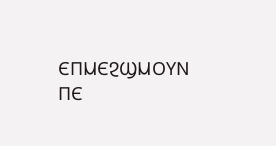ⲈⲠⲘⲈϨϢⲘⲞⲨⲚ ⲠⲈ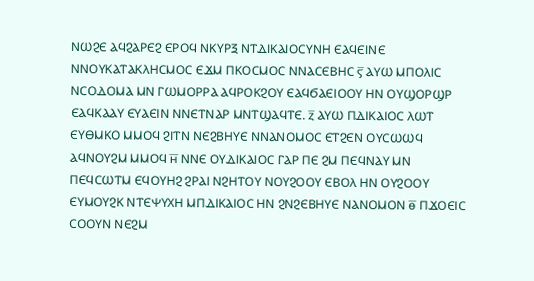ⲚⲰϨⲈ ⲀϤϨⲀⲢⲈϨ ⲈⲢⲞϤ ⲚⲔⲨⲢⲜ ⲚⲦⲆⲒⲔⲀⲒⲞⲤⲨⲚⲎ ⲈⲀϤⲈⲒⲚⲈ ⲚⲚⲞⲨⲔⲀⲦⲀⲔⲖⲎⲤⲘⲞⲤ ⲈϪⲘ ⲠⲔⲞⲤⲘⲞⲤ ⲚⲚⲀⲤⲈⲂⲎⲤ ⲋ̅ ⲀⲨⲰ ⲘⲠⲞⲖⲒⲤ ⲚⲤⲞⲆⲞⲘⲀ ⲘⲚ ⲄⲰⲘⲞⲢⲢⲀ ⲀϤⲢⲞⲔϨⲞⲨ ⲈⲀϤϬⲀⲈⲒⲞⲞⲨ ⲎⲚ ⲞⲨϢⲞⲢϢⲢ ⲈⲀϤⲔⲀⲀⲨ ⲈⲨⲀⲈⲒⲚ ⲚⲚⲈⲦⲚⲀⲢ ⲘⲚⲦϢⲀϤⲦⲈ. ⲍ̅ ⲀⲨⲰ ⲠⲆⲒⲔⲀⲒⲞⲤ ⲖⲰⲦ ⲈⲨⲐⲘⲔⲞ ⲘⲘⲞϤ ϨⲒⲦⲚ ⲚⲈϨⲂⲎⲨⲈ ⲚⲚⲀⲚⲞⲘⲞⲤ ⲈⲦϨⲈⲚ ⲞⲨⲤⲰⲰϤ ⲀϤⲚⲞⲨϨⲘ ⲘⲘⲞϤ ⲏ̅ ⲚⲚⲈ ⲞⲨⲆⲒⲔⲀⲒⲞⲤ ⲄⲀⲢ ⲠⲈ ϨⲘ ⲠⲈϤⲚⲀⲨ ⲘⲚ ⲠⲈϤⲤⲰⲦⲘ ⲈϤⲞⲨⲎϨ ϨⲢⲀⲒ ⲚϨⲎⲦⲞⲨ ⲚⲞⲨϨⲞⲞⲨ ⲈⲂⲞⲖ ⲎⲚ ⲞⲨϨⲞⲞⲨ ⲈⲨⲘⲞⲨϨⲔ ⲚⲦⲈⲮⲨⲬⲎ ⲘⲠⲆⲒⲔⲀⲒⲞⲤ ⲎⲚ ϨⲚϨⲈⲂⲎⲨⲈ ⲚⲀⲚⲞⲘⲞⲚ ⲑ̅ ⲠϪⲞⲈⲒⲤ ⲤⲞⲞⲨⲚ ⲚⲈϨⲘ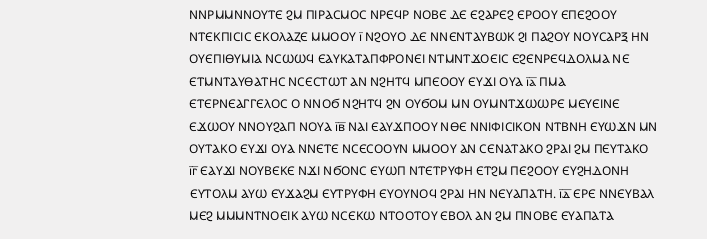ⲚⲚⲢⲘⲘⲚⲚⲞⲨⲦⲈ ϨⲘ ⲠⲒⲢⲀⲤⲘⲞⲤ ⲚⲢⲈϤⲢ ⲚⲞⲂⲈ ⲆⲈ ⲈϨⲀⲢⲈϨ ⲈⲢⲞⲞⲨ ⲈⲠⲈϨⲞⲞⲨ ⲚⲦⲈⲔⲠⲒⲤⲒⲤ ⲈⲔⲞⲖⲀⲌⲈ ⲘⲘⲞⲞⲨ ⲓ̅ ⲚϨⲞⲨⲞ ⲆⲈ ⲚⲚⲈⲚⲦⲀⲨⲂⲰⲔ ϨⲒ ⲠⲀϨⲞⲨ ⲚⲞⲨⲤⲀⲢⲜ ⲎⲚ ⲞⲨⲈⲠⲒⲐⲨⲘⲒⲀ ⲚⲤⲰⲰϤ ⲈⲀⲨⲔⲀⲦⲀⲠⲪⲢⲞⲚⲈⲒ ⲚⲦⲘⲚⲦϪⲞⲈⲒⲤ ⲈϨⲈⲚⲢⲈϤⲆⲞⲖⲘⲀ ⲚⲈ ⲈⲦⲘⲚⲦⲀⲨⲐⲀⲦⲎⲤ ⲚⲤⲈⲤⲦⲰⲦ ⲀⲚ ⲚϨⲎⲦϤ ⲘⲠⲈⲞⲞⲨ ⲈⲨϪⲒ ⲞⲨⲀ ⲓ̅ⲁ̅ ⲠⲘⲀ ⲈⲦⲈⲢⲚⲈⲀⲄⲄⲈⲖⲞⲤ Ⲟ ⲚⲚⲞϬ ⲚϨⲎⲦϤ ϨⲚ ⲞⲨϬⲞⲘ ⲘⲚ ⲞⲨⲘⲚⲦϪⲰⲰⲢⲈ ⲘⲈⲨⲈⲒⲚⲈ ⲈϪⲰⲞⲨ ⲚⲚⲞⲨϨⲀⲠ ⲚⲞⲨⲀ ⲓ̅ⲃ̅ ⲚⲀⲒ ⲈⲀⲨϪⲠⲞⲞⲨ ⲚⲐⲈ ⲚⲚⲒⲪⲒⲤⲒⲔⲞⲚ ⲚⲦⲂⲚⲎ ⲈⲨⲰϪⲚ ⲘⲚ ⲞⲨⲦⲀⲔⲞ ⲈⲨϪⲒ ⲞⲨⲀ ⲚⲚⲈⲦⲈ ⲚⲤⲈⲤⲞⲞⲨⲚ ⲘⲘⲞⲞⲨ ⲀⲚ ⲤⲈⲚⲀⲦⲀⲔⲞ ϨⲢⲀⲒ ϨⲘ ⲠⲈⲨⲦⲀⲔⲞ ⲓ̅ⲅ̅ ⲈⲀⲨϪⲒ ⲚⲞⲨⲂⲈⲔⲈ ⲚϪⲒ ⲚϬⲞⲚⲤ ⲈⲨⲰⲠ ⲚⲦⲈⲦⲢⲨⲪⲎ ⲈⲦϨⲘ ⲠⲈϨⲞⲞⲨ ⲈⲨϨⲎⲆⲞⲚⲎ ⲈⲨⲦⲞⲖⲘ ⲀⲨⲰ ⲈⲨϪⲀϨⲘ ⲈⲨⲦⲢⲨⲪⲎ ⲈⲨⲞⲨⲚⲞϤ ϨⲢⲀⲒ ⲎⲚ ⲚⲈⲨⲀⲠⲀⲦⲎ. ⲓ̅ⲇ̅ ⲈⲢⲈ ⲚⲚⲈⲨⲂⲀⲖ ⲘⲈϨ ⲘⲘⲘⲚⲦⲚⲞⲈⲒⲔ ⲀⲨⲰ ⲚⲤⲈⲔⲰ ⲚⲦⲞⲞⲦⲞⲨ ⲈⲂⲞⲖ ⲀⲚ ϨⲘ ⲠⲚⲞⲂⲈ ⲈⲨⲀⲠⲀⲦⲀ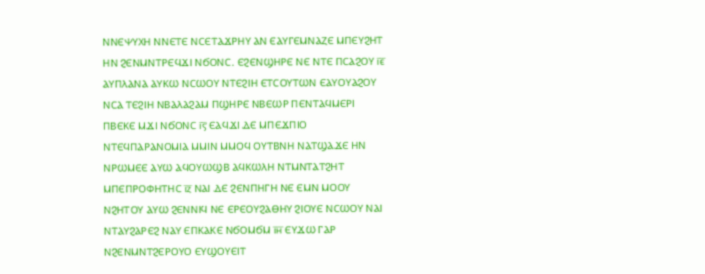ⲚⲚⲈⲮⲨⲬⲎ ⲚⲚⲈⲦⲈ ⲚⲤⲈⲦⲀϪⲢⲎⲨ ⲀⲚ ⲈⲀⲨⲄⲈⲘⲚⲀⲌⲈ ⲘⲠⲈⲨϨⲎⲦ ⲎⲚ ϨⲈⲚⲘⲚⲦⲢⲈϤϪⲒ ⲚϬⲞⲚⲤ. ⲈϨⲈⲚϢⲎⲢⲈ ⲚⲈ ⲚⲦⲈ ⲠⲤⲀϨⲞⲨ ⲓ̅ⲉ̅ ⲀⲨⲠⲖⲀⲚⲀ ⲀⲨⲔⲰ ⲚⲤⲰⲞⲨ ⲚⲦⲈϨⲒⲎ ⲈⲦⲤⲞⲨⲦⲰⲚ ⲈⲀⲨⲞⲨⲀϨⲞⲨ ⲚⲤⲀ ⲦⲈϨⲒⲎ ⲚⲂⲀⲖⲀϨⲀⲘ ⲠϢⲎⲢⲈ ⲚⲂⲈⲰⲢ ⲠⲈⲚⲦⲀϤⲘⲈⲢⲒ ⲠⲂⲈⲔⲈ ⲘϪⲒ ⲚϬⲞⲚⲤ ⲓ̅ⲋ̅ ⲈⲀϤϪⲒ ⲆⲈ ⲘⲠⲈϪⲠⲒⲞ ⲚⲦⲈϤⲠⲀⲢⲀⲚⲞⲘⲒⲀ ⲘⲘⲒⲚ ⲘⲘⲞϤ ⲞⲨⲦⲂⲚⲎ ⲚⲀⲦϢⲀϪⲈ ⲎⲚ ⲚⲢⲰⲘⲈⲈ ⲀⲨⲰ ⲀϤⲞⲨⲰϢⲂ ⲀϤⲔⲰⲖⲎ ⲚⲦⲘⲚⲦⲀⲦϨⲎⲦ ⲘⲠⲈⲠⲢⲞⲪⲎⲦⲎⲤ ⲓ̅ⲍ̅ ⲚⲀⲒ ⲆⲈ ϨⲈⲚⲠⲎⲄⲎ ⲚⲈ ⲈⲘⲚ ⲘⲞⲞⲨ ⲚϨⲎⲦⲞⲨ ⲀⲨⲰ ϨⲈⲚⲚⲒϤ ⲚⲈ ⲈⲢⲈⲞⲨϨⲀⲐⲎⲨ ϨⲒⲞⲨⲈ ⲚⲤⲰⲞⲨ ⲚⲀⲒ ⲚⲦⲀⲨϨⲀⲢⲈϨ ⲚⲀⲨ ⲈⲠⲔⲀⲔⲈ ⲚϬⲞⲘϬⲘ ⲓ̅ⲏ̅ ⲈⲨϪⲰ ⲄⲀⲢ ⲚϨⲈⲚⲘⲚⲦϨⲈⲢⲞⲨⲞ ⲈⲨϢⲞⲨⲈⲒⲦ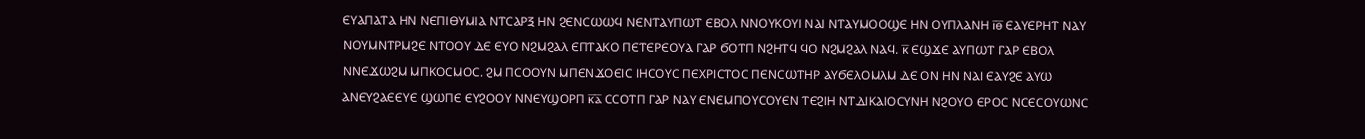ⲈⲨⲀⲠⲀⲦⲀ ⲎⲚ ⲚⲈⲠⲒⲐⲨⲘⲒⲀ ⲚⲦⲤⲀⲢⲜ ⲎⲚ ϨⲈⲚⲤⲰⲰϤ ⲚⲈⲚⲦⲀⲨⲠⲰⲦ ⲈⲂⲞⲖ ⲚⲚⲞⲨⲔⲞⲨⲒ ⲚⲀⲒ ⲚⲦⲀⲨⲘⲞⲞϢⲈ ⲎⲚ ⲞⲨⲠⲖⲀⲚⲎ ⲓ̅ⲑ̅ ⲈⲀⲨⲈⲢⲎⲦ ⲚⲀⲨ ⲚⲞⲨⲘⲚⲦⲢⲘϨⲈ ⲚⲦⲞⲞⲨ ⲆⲈ ⲈⲨⲞ ⲚϨⲘϨⲀⲖ ⲈⲠⲦⲀⲔⲞ ⲠⲈⲦⲈⲢⲈⲞⲨⲀ ⲄⲀⲢ ϬⲞⲦⲠ ⲚϨⲎⲦϤ ϤⲞ ⲚϨⲘϨⲀⲖ ⲚⲀϤ. ⲕ̅ ⲈϢϪⲈ ⲀⲨⲠⲰⲦ ⲄⲀⲢ ⲈⲂⲞⲖ ⲚⲚⲈϪⲰϨⲘ ⲘⲠⲔⲞⲤⲘⲞⲤ. ϨⲘ ⲠⲤⲞⲞⲨⲚ ⲘⲠⲈⲚϪⲞⲈⲒⲤ ⲒⲎⲤⲞⲨⲤ ⲠⲈⲬⲢⲒⲤⲦⲞⲤ ⲠⲈⲚⲤⲰⲦⲎⲢ ⲀⲨϬⲈⲖⲞⲘⲖⲘ ⲆⲈ ⲞⲚ ⲎⲚ ⲚⲀⲒ ⲈⲀⲨϨⲈ ⲀⲨⲰ ⲀⲚⲈⲨϨⲀⲈⲈⲨⲈ ϢⲰⲠⲈ ⲈⲨϨⲞⲞⲨ ⲚⲚⲈⲨϢⲞⲢⲠ ⲕ̅ⲁ̅ ⲤⲤⲞⲦⲠ ⲄⲀⲢ ⲚⲀⲨ ⲈⲚⲈⲘⲠⲞⲨⲤⲞⲨⲈⲚ ⲦⲈϨⲒⲎ ⲚⲦⲆⲒⲔⲀⲒⲞⲤⲨⲚⲎ ⲚϨⲞⲨⲞ ⲈⲢⲞⲤ ⲚⲤⲈⲤⲞⲨⲰⲚⲤ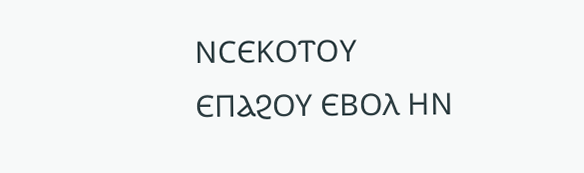ⲚⲤⲈⲔⲞⲦⲞⲨ ⲈⲠⲀϨⲞⲨ ⲈⲂⲞⲖ ⲎⲚ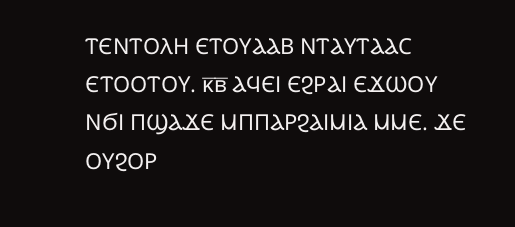ⲦⲈⲚⲦⲞⲖⲎ ⲈⲦⲞⲨⲀⲀⲂ ⲚⲦⲀⲨⲦⲀⲀⲤ ⲈⲦⲞⲞⲦⲞⲨ. ⲕ̅ⲃ̅ ⲀϤⲈⲒ ⲈϨⲢⲀⲒ ⲈϪⲰⲞⲨ ⲚϬⲒ ⲠϢⲀϪⲈ ⲘⲠⲠⲀⲢϨⲀⲒⲘⲒⲀ ⲘⲘⲈ. ϪⲈ ⲞⲨϨⲞⲢ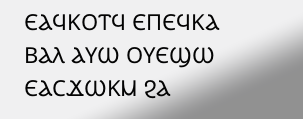ⲈⲀϤⲔⲞⲦϤ ⲈⲠⲈϤⲔⲀ ⲂⲀⲖ ⲀⲨⲰ ⲞⲨⲈϢⲰ ⲈⲀⲤϪⲰⲔⲘ ϨⲀ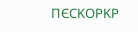ⲠⲈⲤⲔⲞⲢⲔⲢ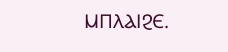ⲘⲠⲖⲀⲒϨⲈ.